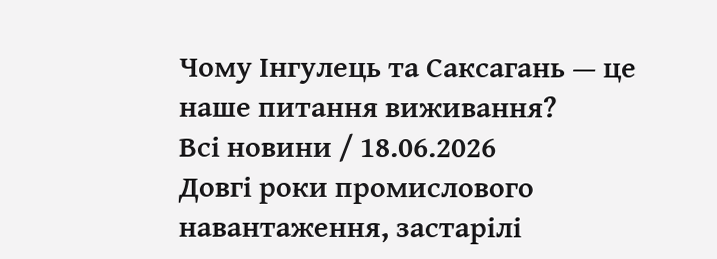Чому Інгулець та Саксагань — це наше питання виживання?
Всі новини / 18.06.2026
Довгі роки промислового навантаження, застарілі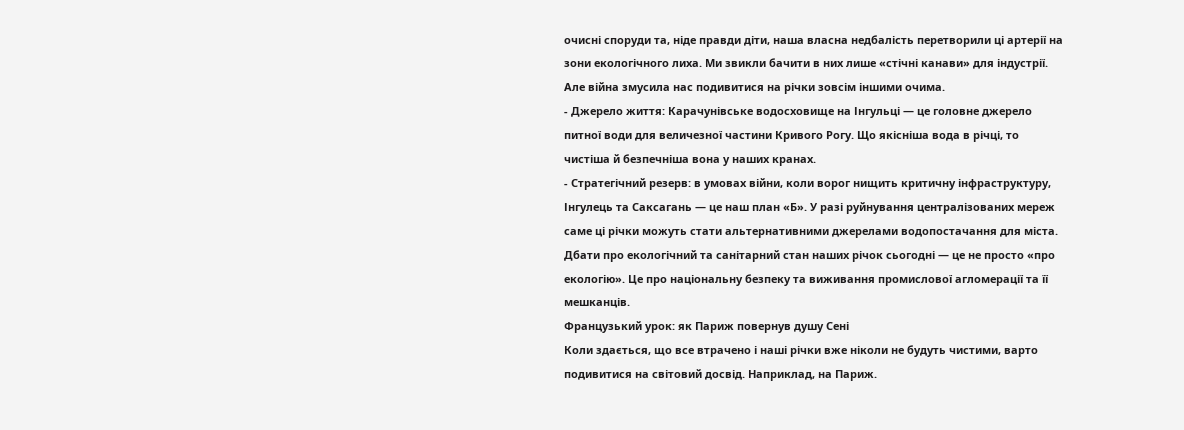очисні споруди та, ніде правди діти, наша власна недбалість перетворили ці артерії на зони екологічного лиха. Ми звикли бачити в них лише «стічні канави» для індустрії. Але війна змусила нас подивитися на річки зовсім іншими очима.
- Джерело життя: Карачунівське водосховище на Інгульці — це головне джерело питної води для величезної частини Кривого Рогу. Що якісніша вода в річці, то чистіша й безпечніша вона у наших кранах.
- Стратегічний резерв: в умовах війни, коли ворог нищить критичну інфраструктуру, Інгулець та Саксагань — це наш план «Б». У разі руйнування централізованих мереж саме ці річки можуть стати альтернативними джерелами водопостачання для міста.
Дбати про екологічний та санітарний стан наших річок сьогодні — це не просто «про екологію». Це про національну безпеку та виживання промислової агломерації та її мешканців.
Французький урок: як Париж повернув душу Сені
Коли здається, що все втрачено і наші річки вже ніколи не будуть чистими, варто подивитися на світовий досвід. Наприклад, на Париж.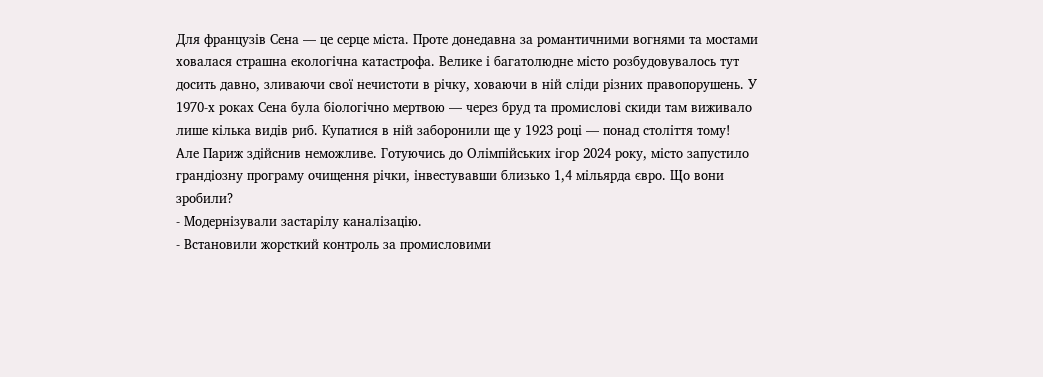Для французів Сена — це серце міста. Проте донедавна за романтичними вогнями та мостами ховалася страшна екологічна катастрофа. Велике і багатолюдне місто розбудовувалось тут досить давно, зливаючи свої нечистоти в річку, ховаючи в ній сліди різних правопорушень. У 1970-х роках Сена була біологічно мертвою — через бруд та промислові скиди там виживало лише кілька видів риб. Купатися в ній заборонили ще у 1923 році — понад століття тому!
Але Париж здійснив неможливе. Готуючись до Олімпійських ігор 2024 року, місто запустило грандіозну програму очищення річки, інвестувавши близько 1,4 мільярда євро. Що вони зробили?
- Модернізували застарілу каналізацію.
- Встановили жорсткий контроль за промисловими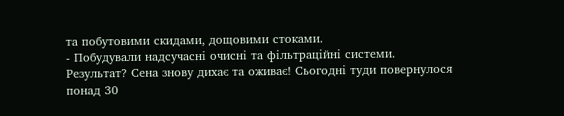та побутовими скидами, дощовими стоками.
- Побудували надсучасні очисні та фільтраційні системи.
Результат? Сена знову дихає та оживає! Сьогодні туди повернулося понад 30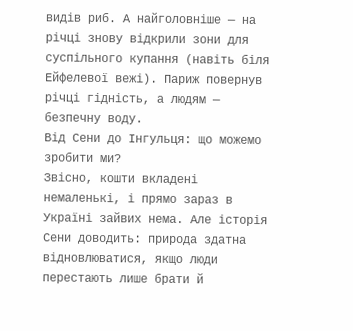видів риб. А найголовніше — на річці знову відкрили зони для суспільного купання (навіть біля Ейфелевої вежі). Париж повернув річці гідність, а людям — безпечну воду.
Від Сени до Інгульця: що можемо зробити ми?
Звісно, кошти вкладені немаленькі, і прямо зараз в Україні зайвих нема. Але історія Сени доводить: природа здатна відновлюватися, якщо люди перестають лише брати й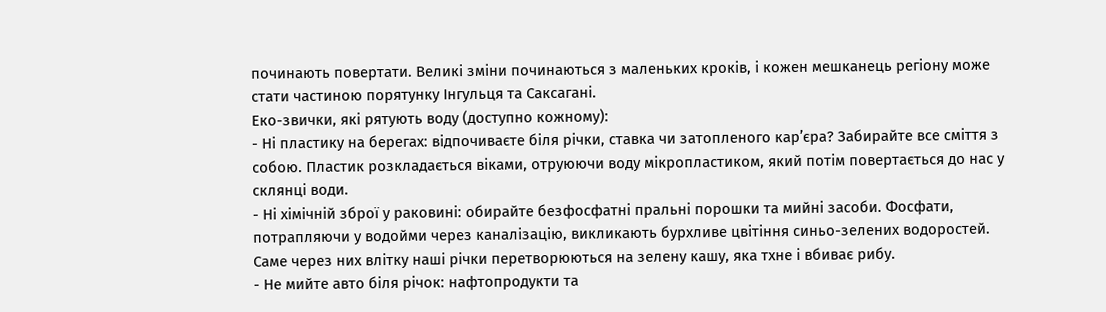починають повертати. Великі зміни починаються з маленьких кроків, і кожен мешканець регіону може стати частиною порятунку Інгульця та Саксагані.
Еко-звички, які рятують воду (доступно кожному):
- Ні пластику на берегах: відпочиваєте біля річки, ставка чи затопленого кар’єра? Забирайте все сміття з собою. Пластик розкладається віками, отруюючи воду мікропластиком, який потім повертається до нас у склянці води.
- Ні хімічній зброї у раковині: обирайте безфосфатні пральні порошки та мийні засоби. Фосфати, потрапляючи у водойми через каналізацію, викликають бурхливе цвітіння синьо-зелених водоростей. Саме через них влітку наші річки перетворюються на зелену кашу, яка тхне і вбиває рибу.
- Не мийте авто біля річок: нафтопродукти та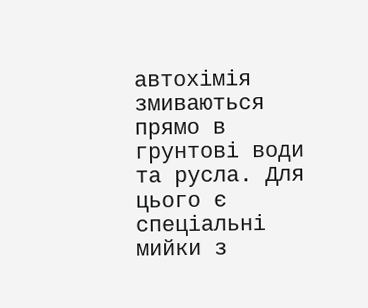автохімія змиваються прямо в грунтові води та русла. Для цього є спеціальні мийки з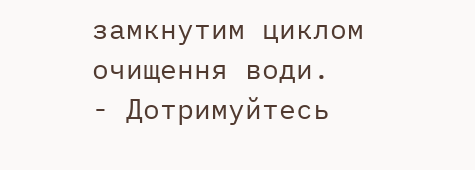замкнутим циклом очищення води.
- Дотримуйтесь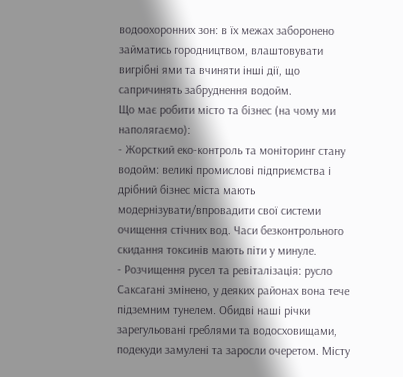водоохоронних зон: в їх межах заборонено займатись городництвом, влаштовувати вигрібні ями та вчиняти інші дії, що сапричинять забруднення водойм.
Що має робити місто та бізнес (на чому ми наполягаємо):
- Жорсткий еко-контроль та моніторинг стану водойм: великі промислові підприємства і дрібний бізнес міста мають модернізувати/впровадити свої системи очищення стічних вод. Часи безконтрольного скидання токсинів мають піти у минуле.
- Розчищення русел та ревіталізація: русло Саксагані змінено, у деяких районах вона тече підземним тунелем. Обидві наші річки зарегульовані греблями та водосховищами, подекуди замулені та заросли очеретом. Місту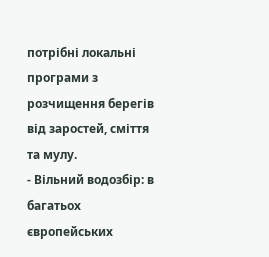потрібні локальні програми з розчищення берегів від заростей, сміття та мулу.
- Вільний водозбір: в багатьох європейських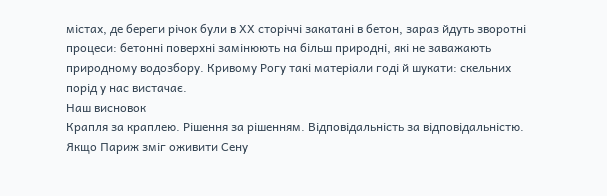містах, де береги річок були в ХХ сторіччі закатані в бетон, зараз йдуть зворотні процеси: бетонні поверхні замінюють на більш природні, які не заважають природному водозбору. Кривому Рогу такі матеріали годі й шукати: скельних порід у нас вистачає.
Наш висновок
Крапля за краплею. Рішення за рішенням. Відповідальність за відповідальністю.
Якщо Париж зміг оживити Сену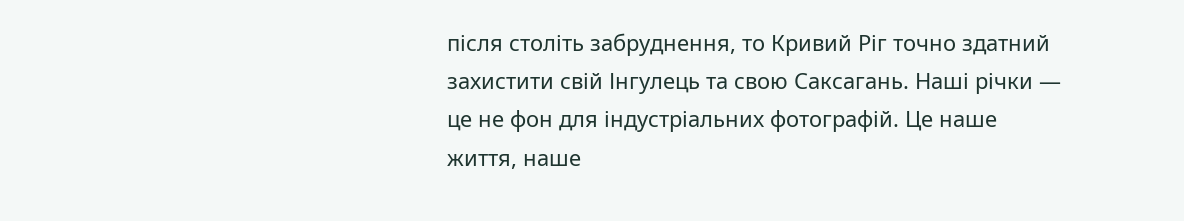після століть забруднення, то Кривий Ріг точно здатний захистити свій Інгулець та свою Саксагань. Наші річки — це не фон для індустріальних фотографій. Це наше життя, наше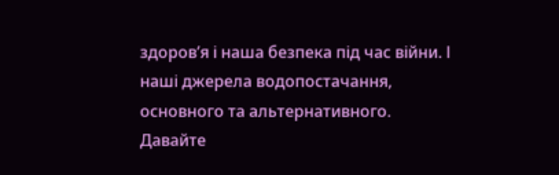здоров’я і наша безпека під час війни. І наші джерела водопостачання, основного та альтернативного.
Давайте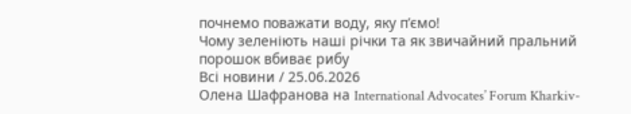почнемо поважати воду, яку п’ємо!
Чому зеленіють наші річки та як звичайний пральний порошок вбиває рибу
Всі новини / 25.06.2026
Олена Шафранова на International Advocates’ Forum Kharkiv-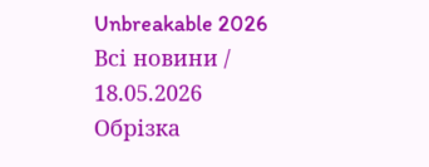Unbreakable 2026
Всі новини / 18.05.2026
Обрізка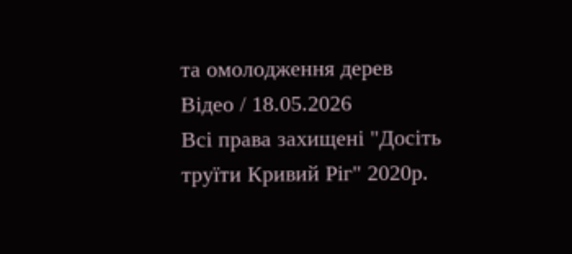та омолодження дерев
Відео / 18.05.2026
Всі права захищені "Досіть труїти Кривий Ріг" 2020р.